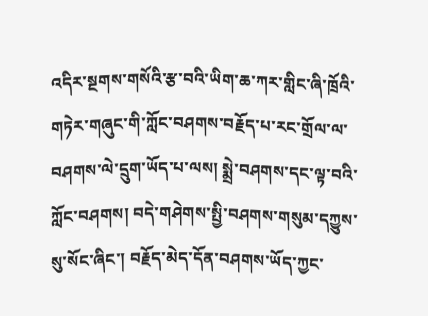འདིར་སྔགས་གསོའི་རྩ་བའི་ཡིག་ཆ་ཀར་གླིང་ཞི་ཁྲོའི་གཏེར་གཞུང་གི་ཀློང་བཤགས་བརྗོད་པ་རང་གྲོལ་ལ་བཤགས་ལེ་དྲུག་ཡོད་པ་ལས། སྨྲེ་བཤགས་དང་ལྟ་བའི་ཀློང་བཤགས། བདེ་གཤེགས་སྤྱི་བཤགས་གསུམ་དཀྱུས་སུ་སོང་ཞིང་། བརྗོད་མེད་དོན་བཤགས་ཡོད་ཀྱང་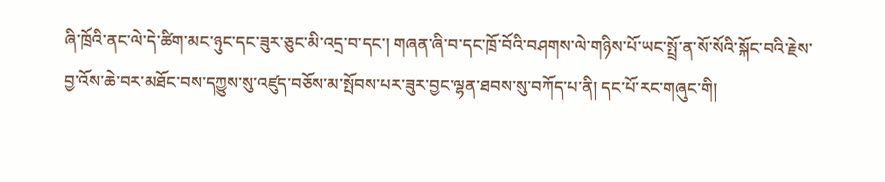ཞི་ཁྲོའི་ནང་ལེ་དེ་ཚིག་མང་ཉུང་དང་ཟུར་ཅུང་མི་འདྲ་བ་དང་། གཞན་ཞི་བ་དང་ཁྲོ་བོའི་བཤགས་ལེ་གཉིས་པོ་ཡང་སྤྲོ་ན་སོ་སོའི་སྐོང་བའི་རྗེས་བྱ་འོས་ཆེ་བར་མཐོང་བས་དཀྱུས་སུ་འཛུད་བཅོས་མ་སྤོབས་པར་ཟུར་བྱང་ལྷན་ཐབས་སུ་བཀོད་པ་ནི། དང་པོ་རང་གཞུང་གི།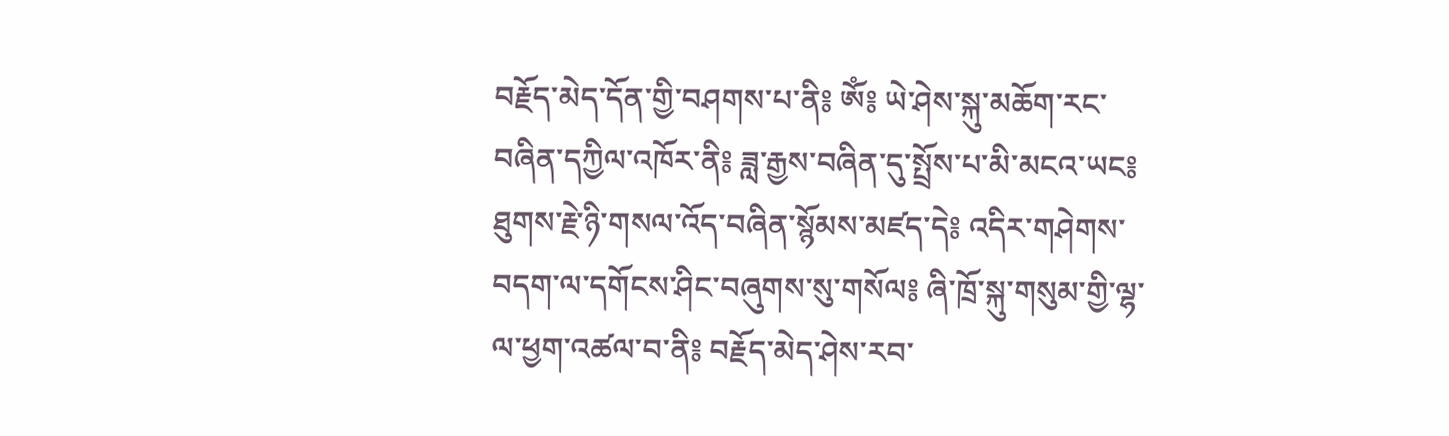བརྗོད་མེད་དོན་གྱི་བཤགས་པ་ནི༔ ཨོཾ༔ ཡེ་ཤེས་སྐུ་མཆོག་རང་བཞིན་དཀྱིལ་འཁོར་ནི༔ ཟླ་རྒྱས་བཞིན་དུ་སྤྲོས་པ་མི་མངའ་ཡང༔ ཐུགས་རྗེ་ཉི་གསལ་འོད་བཞིན་སྙོམས་མཛད་དེ༔ འདིར་གཤེགས་བདག་ལ་དགོངས་ཤིང་བཞུགས་སུ་གསོལ༔ ཞི་ཁྲོ་སྐུ་གསུམ་གྱི་ལྷ་ལ་ཕྱག་འཚལ་བ་ནི༔ བརྗོད་མེད་ཤེས་རབ་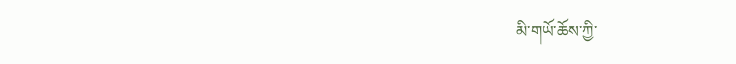མི་གཡོ་ཆོས་ཀྱི་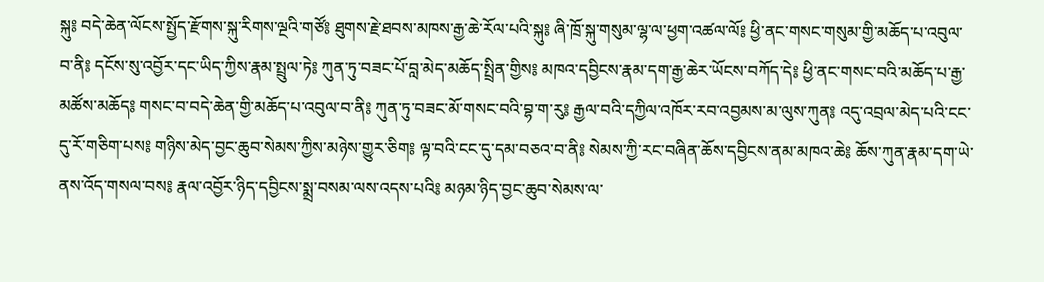སྐུ༔ བདེ་ཆེན་ལོངས་སྤྱོད་རྫོགས་སྐུ་རིགས་ལྔའི་གཙོ༔ ཐུགས་རྗེ་ཐབས་མཁས་རྒྱ་ཆེ་རོལ་པའི་སྐུ༔ ཞི་ཁྲོ་སྐུ་གསུམ་ལྷ་ལ་ཕྱག་འཚལ་ལོ༔ ཕྱི་ནང་གསང་གསུམ་གྱི་མཆོད་པ་འབུལ་བ་ནི༔ དངོས་སུ་འབྱོར་དང་ཡིད་ཀྱིས་རྣམ་སྤྲུལ་ཏེ༔ ཀུན་ཏུ་བཟང་པོ་བླ་མེད་མཆོད་སྤྲིན་གྱིས༔ མཁའ་དབྱིངས་རྣམ་དག་རྒྱ་ཆེར་ཡོངས་བཀོད་དེ༔ ཕྱི་ནང་གསང་བའི་མཆོད་པ་རྒྱ་མཚོས་མཆོད༔ གསང་བ་བདེ་ཆེན་གྱི་མཆོད་པ་འབུལ་བ་ནི༔ ཀུན་ཏུ་བཟང་མོ་གསང་བའི་བྷ་ག་རུ༔ རྒྱལ་བའི་དཀྱིལ་འཁོར་རབ་འབྱམས་མ་ལུས་ཀུན༔ འདུ་འབྲལ་མེད་པའི་ངང་དུ་རོ་གཅིག་པས༔ གཉིས་མེད་བྱང་ཆུབ་སེམས་ཀྱིས་མཉེས་གྱུར་ཅིག༔ ལྟ་བའི་ངང་དུ་དམ་བཅའ་བ་ནི༔ སེམས་ཀྱི་རང་བཞིན་ཆོས་དབྱིངས་ནམ་མཁའ་ཆེ༔ ཆོས་ཀུན་རྣམ་དག་ཡེ་ནས་འོད་གསལ་བས༔ རྣལ་འབྱོར་ཉིད་དབྱིངས་སྨྲ་བསམ་ལས་འདས་པའི༔ མཉམ་ཉིད་བྱང་ཆུབ་སེམས་ལ་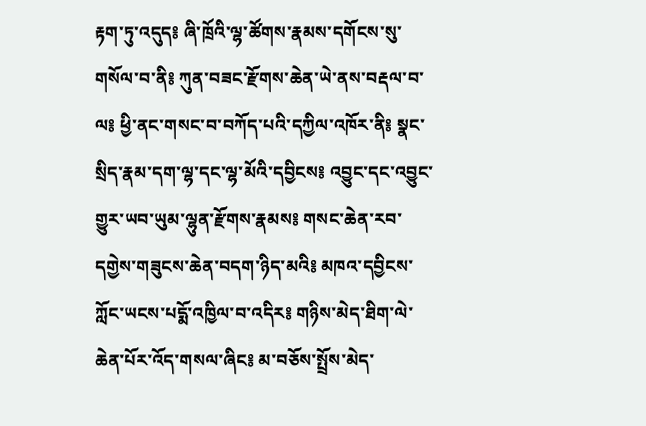རྟག་ཏུ་འདུད༔ ཞི་ཁྲོའི་ལྷ་ཚོགས་རྣམས་དགོངས་སུ་གསོལ་བ་ནི༔ ཀུན་བཟང་རྫོགས་ཆེན་ཡེ་ནས་བརྡལ་བ་ལ༔ ཕྱི་ནང་གསང་བ་བཀོད་པའི་དཀྱིལ་འཁོར་ནི༔ སྣང་སྲིད་རྣམ་དག་ལྷ་དང་ལྷ་མོའི་དབྱིངས༔ འབྱུང་དང་འབྱུང་གྱུར་ཡབ་ཡུམ་ལྷུན་རྫོགས་རྣམས༔ གསང་ཆེན་རབ་དགྱེས་གཟུངས་ཆེན་བདག་ཉིད་མའི༔ མཁའ་དབྱིངས་ཀློང་ཡངས་པདྨོ་འཁྱིལ་བ་འདིར༔ གཉིས་མེད་ཐིག་ལེ་ཆེན་པོར་འོད་གསལ་ཞིང༔ མ་བཅོས་སྤྲོས་མེད་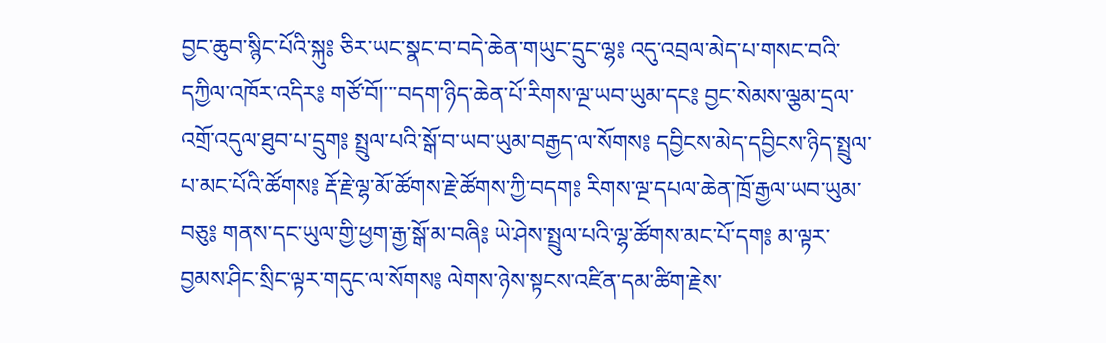བྱང་ཆུབ་སྙིང་པོའི་སྐུ༔ ཅིར་ཡང་སྣང་བ་བདེ་ཆེན་གཡུང་དྲུང་ལྷ༔ འདུ་འབྲལ་མེད་པ་གསང་བའི་དཀྱིལ་འཁོར་འདིར༔ གཙོ་བོ།་་་བདག་ཉིད་ཆེན་པོ་རིགས་ལྔ་ཡབ་ཡུམ་དང༔ བྱང་སེམས་ལྕམ་དྲལ་འགྲོ་འདུལ་ཐུབ་པ་དྲུག༔ སྤྲུལ་པའི་སྒོ་བ་ཡབ་ཡུམ་བརྒྱད་ལ་སོགས༔ དབྱིངས་མེད་དབྱིངས་ཉིད་སྤྲུལ་པ་མང་པོའི་ཚོགས༔ རྡོ་རྗེ་ལྷ་མོ་ཚོགས་རྗེ་ཚོགས་ཀྱི་བདག༔ རིགས་ལྔ་དཔལ་ཆེན་ཁྲོ་རྒྱལ་ཡབ་ཡུམ་བཅུ༔ གནས་དང་ཡུལ་གྱི་ཕྱག་རྒྱ་སྒོ་མ་བཞི༔ ཡེ་ཤེས་སྤྲུལ་པའི་ལྷ་ཚོགས་མང་པོ་དག༔ མ་ལྟར་བྱམས་ཤིང་སྲིང་ལྟར་གདུང་ལ་སོགས༔ ལེགས་ཉེས་སྟངས་འཛིན་དམ་ཚིག་རྗེས་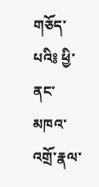གཅོད་པའི༔ ཕྱི་ནང་མཁའ་འགྲོ་རྣལ་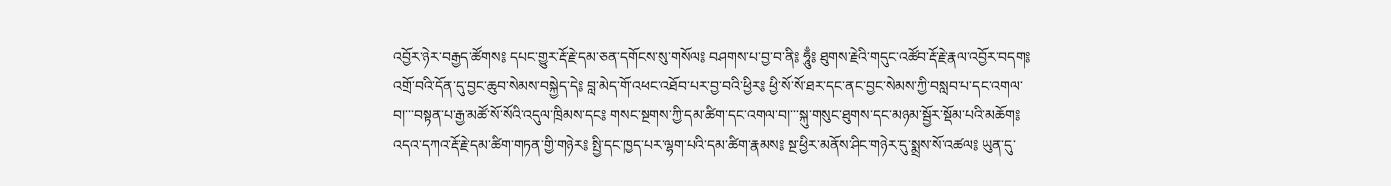འབྱོར་ཉེར་བརྒྱད་ཚོགས༔ དཔང་གྱུར་རྡོ་རྗེ་དམ་ཅན་དགོངས་སུ་གསོལ༔ བཤགས་པ་བྱ་བ་ནི༔ ཧཱུྃ༔ ཐུགས་རྗེའི་གདུང་འཚོབ་རྡོ་རྗེ་རྣལ་འབྱོར་བདག༔ འགྲོ་བའི་དོན་དུ་བྱང་ཆུབ་སེམས་བསྐྱེད་དེ༔ བླ་མེད་གོ་འཕང་འཐོབ་པར་བྱ་བའི་ཕྱིར༔ ཕྱི་སོ་སོ་ཐར་དང་ནང་བྱང་སེམས་ཀྱི་བསླབ་པ་དང་འགལ་བ།་་་བསྟན་པ་རྒྱ་མཚོ་སོ་སོའི་འདུལ་ཁྲིམས་དང༔ གསང་སྔགས་ཀྱི་དམ་ཚིག་དང་འགལ་བ།་་་སྐུ་གསུང་ཐུགས་དང་མཉམ་སྦྱོར་སྡོམ་པའི་མཆོག༔ འདའ་དཀའ་རྡོ་རྗེ་དམ་ཚིག་གཏན་གྱི་གཉེར༔ སྤྱི་དང་ཁྱད་པར་ལྷག་པའི་དམ་ཚིག་རྣམས༔ སྔ་ཕྱིར་མནོས་ཤིང་གཉེར་དུ་སྨྲས་སོ་འཚལ༔ ཡུན་དུ་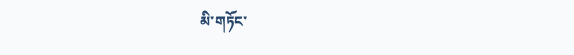མི་གཏོང་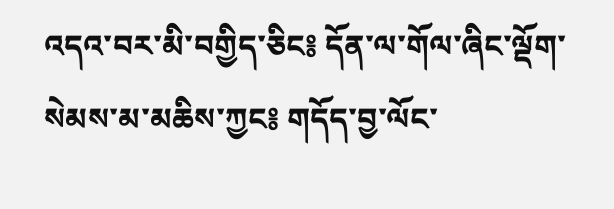འདའ་བར་མི་བགྱིད་ཅིང༔ དོན་ལ་གོལ་ཞིང་ལྡོག་སེམས་མ་མཆིས་ཀྱང༔ གདོད་བྱ་ལོང་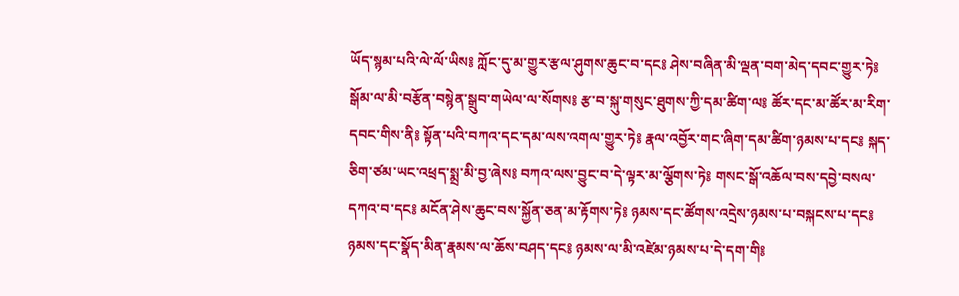ཡོད་སྙམ་པའི་ལེ་ལོ་ཡིས༔ ཀློང་དུ་མ་གྱུར་རྩལ་ཤུགས་ཆུང་བ་དང༔ ཤེས་བཞིན་མི་ལྡན་བག་མེད་དབང་གྱུར་ཏེ༔ སྒོམ་ལ་མི་བརྩོན་བསྙེན་སྒྲུབ་གཡེལ་ལ་སོགས༔ རྩ་བ་སྐུ་གསུང་ཐུགས་ཀྱི་དམ་ཚིག་ལ༔ ཚོར་དང་མ་ཚོར་མ་རིག་དབང་གིས་ནི༔ སྟོན་པའི་བཀའ་དང་དམ་ལས་འགལ་གྱུར་ཏེ༔ རྣལ་འབྱོར་གང་ཞིག་དམ་ཚིག་ཉམས་པ་དང༔ སྐད་ཅིག་ཙམ་ཡང་འཕྲད་སྨྲ་མི་བྱ་ཞེས༔ བཀའ་ལས་བྱུང་བ་དེ་ལྟར་མ་ལྕོགས་ཏེ༔ གསང་སྒོ་འཆོལ་བས་དབྱེ་བསལ་དཀའ་བ་དང༔ མངོན་ཤེས་ཆུང་བས་སྐྱོན་ཅན་མ་རྟོགས་ཏེ༔ ཉམས་དང་ཚོགས་འདྲེས་ཉམས་པ་བསྐངས་པ་དང༔ ཉམས་དང་སྣོད་མིན་རྣམས་ལ་ཆོས་བཤད་དང༔ ཉམས་ལ་མི་འཛེམ་ཉམས་པ་དེ་དག་གི༔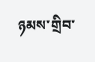ཉམས་གྲིབ་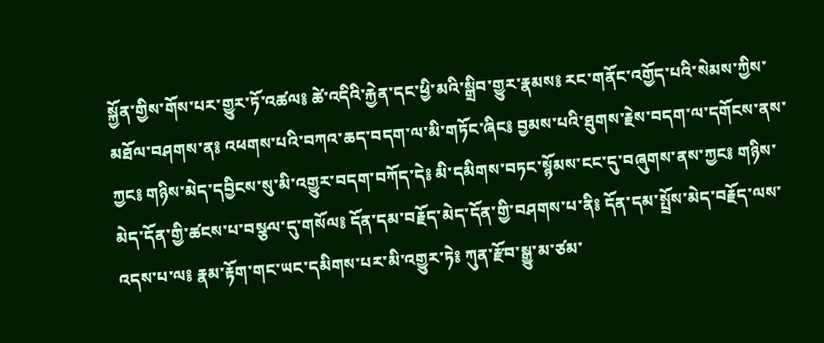སྐྱོན་གྱིས་གོས་པར་གྱུར་ཏོ་འཚལ༔ ཚེ་འདིའི་རྐྱེན་དང་ཕྱི་མའི་སྒྲིབ་གྱུར་རྣམས༔ རང་གནོང་འགྱོད་པའི་སེམས་ཀྱིས་མཐོལ་བཤགས་ན༔ འཕགས་པའི་བཀའ་ཆད་བདག་ལ་མི་གཏོང་ཞིང༔ བྱམས་པའི་ཐུགས་རྗེས་བདག་ལ་དགོངས་ནས་ཀྱང༔ གཉིས་མེད་དབྱིངས་སུ་མི་འགྱུར་བདག་བཀོད་དེ༔ མི་དམིགས་བཏང་སྙོམས་ངང་དུ་བཞུགས་ནས་ཀྱང༔ གཉིས་མེད་དོན་གྱི་ཚངས་པ་བསྩལ་དུ་གསོལ༔ དོན་དམ་བརྗོད་མེད་དོན་གྱི་བཤགས་པ་ནི༔ དོན་དམ་སྤྲོས་མེད་བརྗོད་ལས་འདས་པ་ལ༔ རྣམ་རྟོག་གང་ཡང་དམིགས་པར་མི་འགྱུར་ཏེ༔ ཀུན་རྫོབ་སྒྱུ་མ་ཙམ་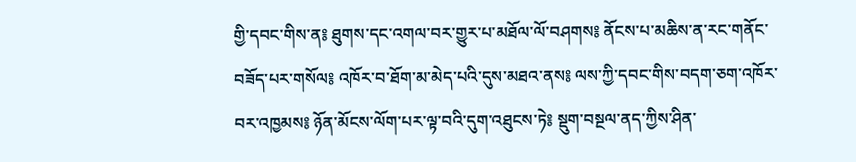གྱི་དབང་གིས་ན༔ ཐུགས་དང་འགལ་བར་གྱུར་པ་མཐོལ་ལོ་བཤགས༔ ནོངས་པ་མཆིས་ན་རང་གནོང་བཟོད་པར་གསོལ༔ འཁོར་བ་ཐོག་མ་མེད་པའི་དུས་མཐའ་ནས༔ ལས་ཀྱི་དབང་གིས་བདག་ཅག་འཁོར་བར་འཁྱམས༔ ཉོན་མོངས་ལོག་པར་ལྟ་བའི་དུག་འཐུངས་ཏེ༔ སྡུག་བསྔལ་ནད་ཀྱིས་ཤིན་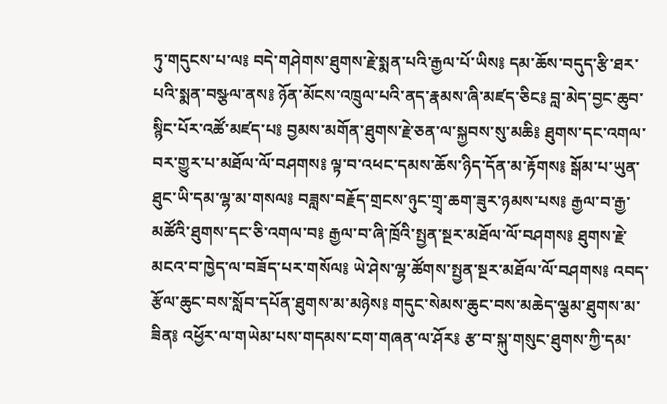ཏུ་གདུངས་པ་ལ༔ བདེ་གཤེགས་ཐུགས་རྗེ་སྨན་པའི་རྒྱལ་པོ་ཡིས༔ དམ་ཆོས་བདུད་རྩི་ཐར་པའི་སྨན་བསྩལ་ནས༔ ཉོན་མོངས་འཁྲུལ་པའི་ནད་རྣམས་ཞི་མཛད་ཅིང༔ བླ་མེད་བྱང་ཆུབ་སྙིང་པོར་འཚོ་མཛད་པ༔ བྱམས་མགོན་ཐུགས་རྗེ་ཅན་ལ་སྐྱབས་སུ་མཆི༔ ཐུགས་དང་འགལ་བར་གྱུར་པ་མཐོལ་ལོ་བཤགས༔ ལྟ་བ་འཕང་དམས་ཆོས་ཉིད་དོན་མ་རྟོགས༔ སྒོམ་པ་ཡུན་ཐུང་ཡི་དམ་ལྷ་མ་གསལ༔ བཟླས་བརྗོད་གྲངས་ཉུང་གྲྭ་ཆག་ཟུར་ཉམས་པས༔ རྒྱལ་བ་རྒྱ་མཚོའི་ཐུགས་དང་ཅི་འགལ་བ༔ རྒྱལ་བ་ཞི་ཁྲོའི་སྤྱན་སྔར་མཐོལ་ལོ་བཤགས༔ ཐུགས་རྗེ་མངའ་བ་ཁྱེད་ལ་བཟོད་པར་གསོལ༔ ཡེ་ཤེས་ལྷ་ཚོགས་སྤྱན་སྔར་མཐོལ་ལོ་བཤགས༔ འབད་རྩོལ་ཆུང་བས་སློབ་དཔོན་ཐུགས་མ་མཉེས༔ གདུང་སེམས་ཆུང་བས་མཆེད་ལྕམ་ཐུགས་མ་ཟིན༔ འཕྱོར་ལ་གཡེམ་པས་གདམས་ངག་གཞན་ལ་ཤོར༔ རྩ་བ་སྐུ་གསུང་ཐུགས་ཀྱི་དམ་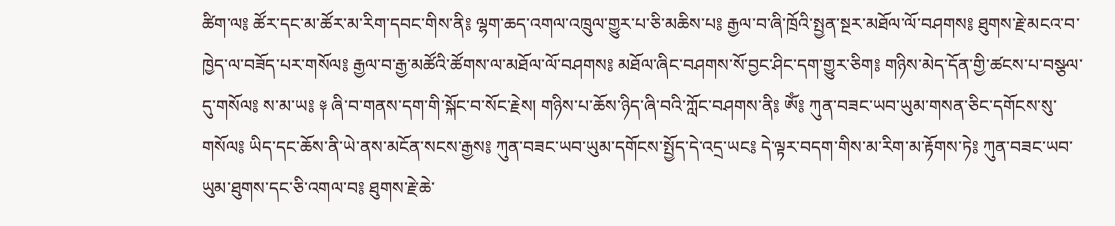ཚིག་ལ༔ ཚོར་དང་མ་ཚོར་མ་རིག་དབང་གིས་ནི༔ ལྷག་ཆད་འགལ་འཁྲུལ་གྱུར་པ་ཅི་མཆིས་པ༔ རྒྱལ་བ་ཞི་ཁྲོའི་སྤྱན་སྔར་མཐོལ་ལོ་བཤགས༔ ཐུགས་རྗེ་མངའ་བ་ཁྱེད་ལ་བཟོད་པར་གསོལ༔ རྒྱལ་བ་རྒྱ་མཚོའི་ཚོགས་ལ་མཐོལ་ལོ་བཤགས༔ མཐོལ་ཞིང་བཤགས་སོ་བྱང་ཤིང་དག་གྱུར་ཅིག༔ གཉིས་མེད་དོན་གྱི་ཚངས་པ་བསྩལ་དུ་གསོལ༔ ས་མ་ཡ༔ ༈ ཞི་བ་གནས་དག་གི་སྐོང་བ་སོང་རྗེས། གཉིས་པ་ཆོས་ཉིད་ཞི་བའི་ཀློང་བཤགས་ནི༔ ཨོཾ༔ ཀུན་བཟང་ཡབ་ཡུམ་གསན་ཅིང་དགོངས་སུ་གསོལ༔ ཡིད་དང་ཆོས་ནི་ཡེ་ནས་མངོན་སངས་རྒྱས༔ ཀུན་བཟང་ཡབ་ཡུམ་དགོངས་སྤྱོད་དེ་འདྲ་ཡང༔ དེ་ལྟར་བདག་གིས་མ་རིག་མ་རྟོགས་ཏེ༔ ཀུན་བཟང་ཡབ་ཡུམ་ཐུགས་དང་ཅི་འགལ་བ༔ ཐུགས་རྗེ་ཆེ་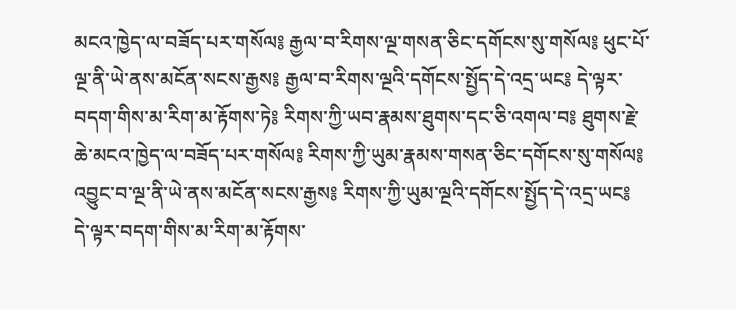མངའ་ཁྱེད་ལ་བཟོད་པར་གསོལ༔ རྒྱལ་བ་རིགས་ལྔ་གསན་ཅིང་དགོངས་སུ་གསོལ༔ ཕུང་པོ་ལྔ་ནི་ཡེ་ནས་མངོན་སངས་རྒྱས༔ རྒྱལ་བ་རིགས་ལྔའི་དགོངས་སྤྱོད་དེ་འདྲ་ཡང༔ དེ་ལྟར་བདག་གིས་མ་རིག་མ་རྟོགས་ཏེ༔ རིགས་ཀྱི་ཡབ་རྣམས་ཐུགས་དང་ཅི་འགལ་བ༔ ཐུགས་རྗེ་ཆེ་མངའ་ཁྱེད་ལ་བཟོད་པར་གསོལ༔ རིགས་ཀྱི་ཡུམ་རྣམས་གསན་ཅིང་དགོངས་སུ་གསོལ༔ འབྱུང་བ་ལྔ་ནི་ཡེ་ནས་མངོན་སངས་རྒྱས༔ རིགས་ཀྱི་ཡུམ་ལྔའི་དགོངས་སྤྱོད་དེ་འདྲ་ཡང༔ དེ་ལྟར་བདག་གིས་མ་རིག་མ་རྟོགས་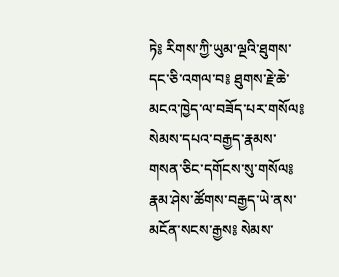ཏེ༔ རིགས་ཀྱི་ཡུམ་ལྔའི་ཐུགས་དང་ཅི་འགལ་བ༔ ཐུགས་རྗེ་ཆེ་མངའ་ཁྱེད་ལ་བཟོད་པར་གསོལ༔ སེམས་དཔའ་བརྒྱད་རྣམས་གསན་ཅིང་དགོངས་སུ་གསོལ༔ རྣམ་ཤེས་ཚོགས་བརྒྱད་ཡེ་ནས་མངོན་སངས་རྒྱས༔ སེམས་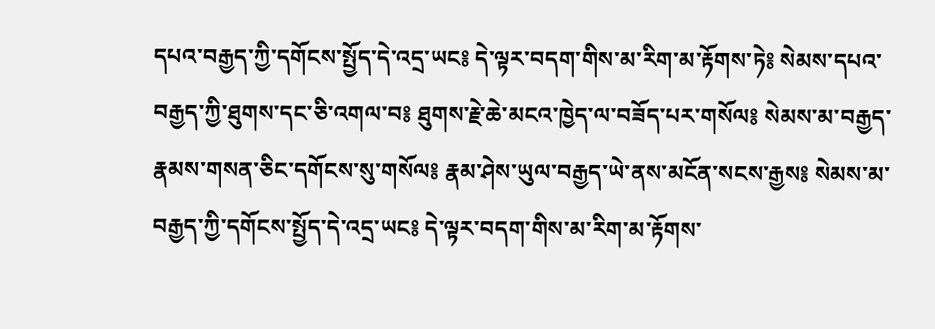དཔའ་བརྒྱད་ཀྱི་དགོངས་སྤྱོད་དེ་འདྲ་ཡང༔ དེ་ལྟར་བདག་གིས་མ་རིག་མ་རྟོགས་ཏེ༔ སེམས་དཔའ་བརྒྱད་ཀྱི་ཐུགས་དང་ཅི་འགལ་བ༔ ཐུགས་རྗེ་ཆེ་མངའ་ཁྱེད་ལ་བཟོད་པར་གསོལ༔ སེམས་མ་བརྒྱད་རྣམས་གསན་ཅིང་དགོངས་སུ་གསོལ༔ རྣམ་ཤེས་ཡུལ་བརྒྱད་ཡེ་ནས་མངོན་སངས་རྒྱས༔ སེམས་མ་བརྒྱད་ཀྱི་དགོངས་སྤྱོད་དེ་འདྲ་ཡང༔ དེ་ལྟར་བདག་གིས་མ་རིག་མ་རྟོགས་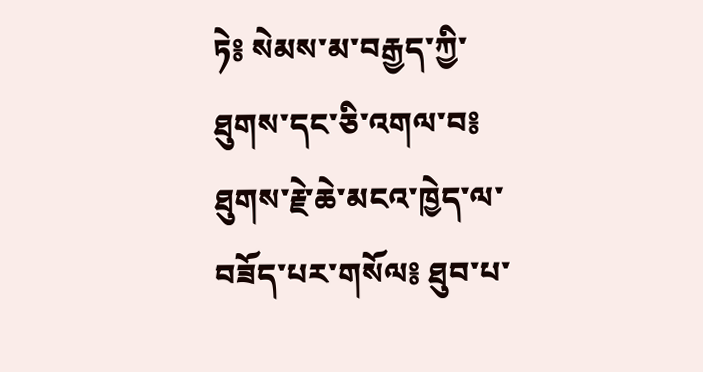ཏེ༔ སེམས་མ་བརྒྱད་ཀྱི་ཐུགས་དང་ཅི་འགལ་བ༔ ཐུགས་རྗེ་ཆེ་མངའ་ཁྱེད་ལ་བཟོད་པར་གསོལ༔ ཐུབ་པ་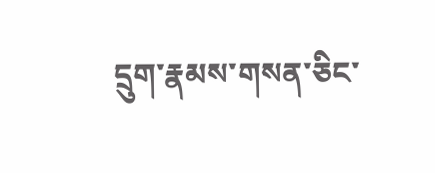དྲུག་རྣམས་གསན་ཅིང་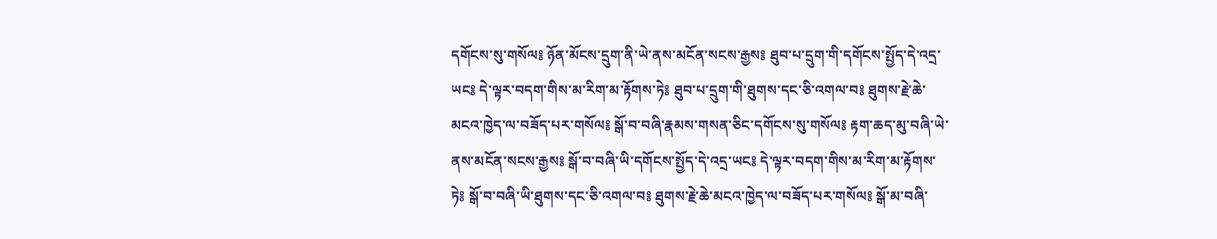དགོངས་སུ་གསོལ༔ ཉོན་མོངས་དྲུག་ནི་ཡེ་ནས་མངོན་སངས་རྒྱས༔ ཐུབ་པ་དྲུག་གི་དགོངས་སྤྱོད་དེ་འདྲ་ཡང༔ དེ་ལྟར་བདག་གིས་མ་རིག་མ་རྟོགས་ཏེ༔ ཐུབ་པ་དྲུག་གི་ཐུགས་དང་ཅི་འགལ་བ༔ ཐུགས་རྗེ་ཆེ་མངའ་ཁྱེད་ལ་བཟོད་པར་གསོལ༔ སྒོ་བ་བཞི་རྣམས་གསན་ཅིང་དགོངས་སུ་གསོལ༔ རྟག་ཆད་མུ་བཞི་ཡེ་ནས་མངོན་སངས་རྒྱས༔ སྒོ་བ་བཞི་ཡི་དགོངས་སྤྱོད་དེ་འདྲ་ཡང༔ དེ་ལྟར་བདག་གིས་མ་རིག་མ་རྟོགས་ཏེ༔ སྒོ་བ་བཞི་ཡི་ཐུགས་དང་ཅི་འགལ་བ༔ ཐུགས་རྗེ་ཆེ་མངའ་ཁྱེད་ལ་བཟོད་པར་གསོལ༔ སྒོ་མ་བཞི་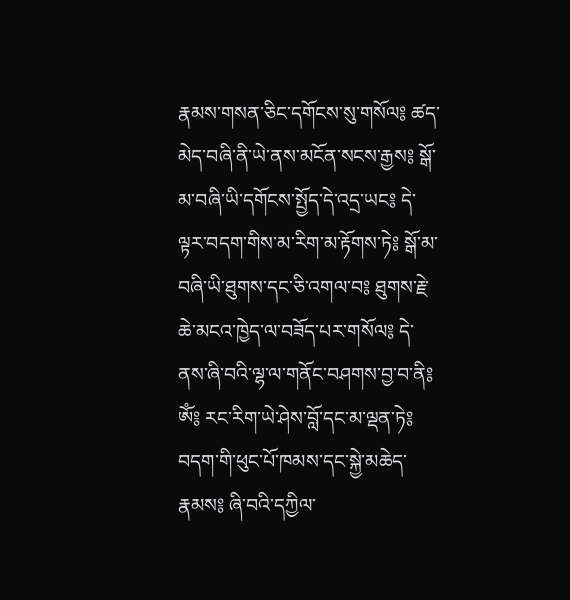རྣམས་གསན་ཅིང་དགོངས་སུ་གསོལ༔ ཚད་མེད་བཞི་ནི་ཡེ་ནས་མངོན་སངས་རྒྱས༔ སྒོ་མ་བཞི་ཡི་དགོངས་སྤྱོད་དེ་འདྲ་ཡང༔ དེ་ལྟར་བདག་གིས་མ་རིག་མ་རྟོགས་ཏེ༔ སྒོ་མ་བཞི་ཡི་ཐུགས་དང་ཅི་འགལ་བ༔ ཐུགས་རྗེ་ཆེ་མངའ་ཁྱེད་ལ་བཟོད་པར་གསོལ༔ དེ་ནས་ཞི་བའི་ལྷ་ལ་གནོང་བཤགས་བྱ་བ་ནི༔ ཨོཾ༔ རང་རིག་ཡེ་ཤེས་བློ་དང་མ་ལྡན་ཏེ༔ བདག་གི་ཕུང་པོ་ཁམས་དང་སྐྱེ་མཆེད་རྣམས༔ ཞི་བའི་དཀྱིལ་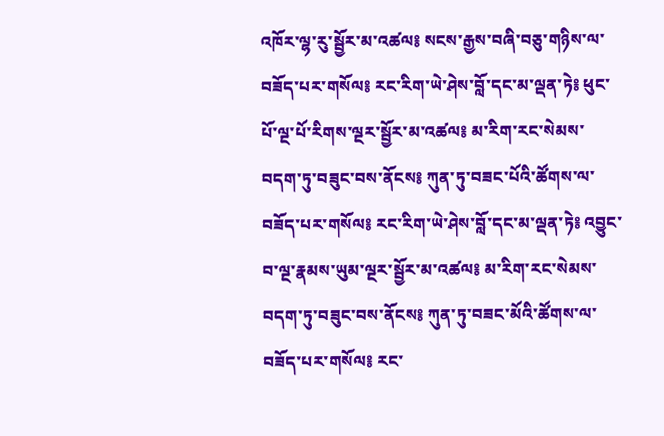འཁོར་ལྷ་རུ་སྦྱོར་མ་འཚལ༔ སངས་རྒྱས་བཞི་བཅུ་གཉིས་ལ་བཟོད་པར་གསོལ༔ རང་རིག་ཡེ་ཤེས་བློ་དང་མ་ལྡན་ཏེ༔ ཕུང་པོ་ལྔ་པོ་རིགས་ལྔར་སྦྱོར་མ་འཚལ༔ མ་རིག་རང་སེམས་བདག་ཏུ་བཟུང་བས་ནོངས༔ ཀུན་ཏུ་བཟང་པོའི་ཚོགས་ལ་བཟོད་པར་གསོལ༔ རང་རིག་ཡེ་ཤེས་བློ་དང་མ་ལྡན་ཏེ༔ འབྱུང་བ་ལྔ་རྣམས་ཡུམ་ལྔར་སྦྱོར་མ་འཚལ༔ མ་རིག་རང་སེམས་བདག་ཏུ་བཟུང་བས་ནོངས༔ ཀུན་ཏུ་བཟང་མོའི་ཚོགས་ལ་བཟོད་པར་གསོལ༔ རང་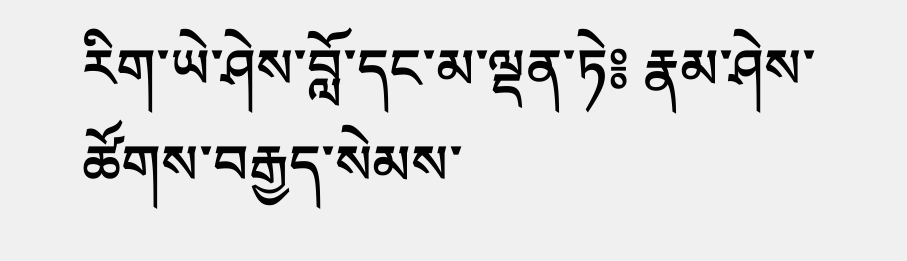རིག་ཡེ་ཤེས་བློ་དང་མ་ལྡན་ཏེ༔ རྣམ་ཤེས་ཚོགས་བརྒྱད་སེམས་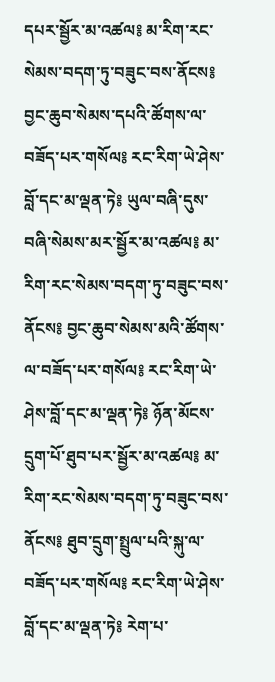དཔར་སྦྱོར་མ་འཚལ༔ མ་རིག་རང་སེམས་བདག་ཏུ་བཟུང་བས་ནོངས༔ བྱང་ཆུབ་སེམས་དཔའི་ཚོགས་ལ་བཟོད་པར་གསོལ༔ རང་རིག་ཡེ་ཤེས་བློ་དང་མ་ལྡན་ཏེ༔ ཡུལ་བཞི་དུས་བཞི་སེམས་མར་སྦྱོར་མ་འཚལ༔ མ་རིག་རང་སེམས་བདག་ཏུ་བཟུང་བས་ནོངས༔ བྱང་ཆུབ་སེམས་མའི་ཚོགས་ལ་བཟོད་པར་གསོལ༔ རང་རིག་ཡེ་ཤེས་བློ་དང་མ་ལྡན་ཏེ༔ ཉོན་མོངས་དྲུག་པོ་ཐུབ་པར་སྦྱོར་མ་འཚལ༔ མ་རིག་རང་སེམས་བདག་ཏུ་བཟུང་བས་ནོངས༔ ཐུབ་དྲུག་སྤྲུལ་པའི་སྐུ་ལ་བཟོད་པར་གསོལ༔ རང་རིག་ཡེ་ཤེས་བློ་དང་མ་ལྡན་ཏེ༔ རེག་པ་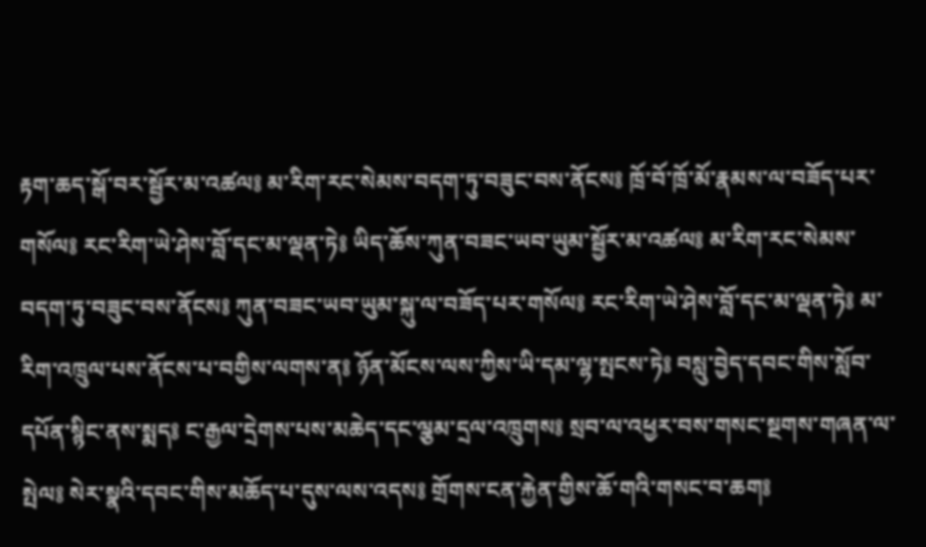རྟག་ཆད་སྒོ་བར་སྦྱོར་མ་འཚལ༔ མ་རིག་རང་སེམས་བདག་ཏུ་བཟུང་བས་ནོངས༔ ཁྲོ་བོ་ཁྲོ་མོ་རྣམས་ལ་བཟོད་པར་གསོལ༔ རང་རིག་ཡེ་ཤེས་བློ་དང་མ་ལྡན་ཏེ༔ ཡིད་ཆོས་ཀུན་བཟང་ཡབ་ཡུམ་སྦྱོར་མ་འཚལ༔ མ་རིག་རང་སེམས་བདག་ཏུ་བཟུང་བས་ནོངས༔ ཀུན་བཟང་ཡབ་ཡུམ་སྐུ་ལ་བཟོད་པར་གསོལ༔ རང་རིག་ཡེ་ཤེས་བློ་དང་མ་ལྡན་ཏེ༔ མ་རིག་འཁྲུལ་པས་ནོངས་པ་བགྱིས་ལགས་ན༔ ཉོན་མོངས་ལས་ཀྱིས་ཡི་དམ་ལྷ་སྤངས་ཏེ༔ བསླུ་བྱེད་དབང་གིས་སློབ་དཔོན་སྙིང་ནས་སྨད༔ ང་རྒྱལ་དྲེགས་པས་མཆེད་དང་ལྕམ་དྲལ་འཁྲུགས༔ སྲབ་ལ་འཕྱར་བས་གསང་སྔགས་གཞན་ལ་སྤེལ༔ སེར་སྣའི་དབང་གིས་མཆོད་པ་དུས་ལས་འདས༔ གྲོགས་ངན་རྐྱེན་གྱིས་ཆོ་གའི་གསང་བ་ཆག༔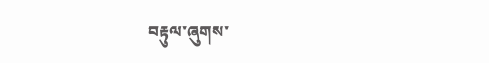བརྟུལ་ཞུགས་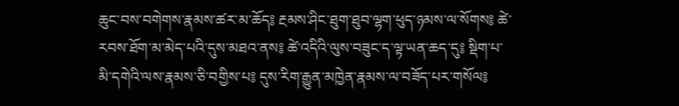ཆུང་བས་བགེགས་རྣམས་ཚར་མ་ཆོད༔ རྔམས་ཤིང་ཐུག་ཐུབ་ལྷག་ཕུད་ཉམས་ལ་སོགས༔ ཚེ་རབས་ཐོག་མ་མེད་པའི་དུས་མཐའ་ནས༔ ཚེ་འདིའི་ལུས་བཟུང་ད་ལྟ་ཡན་ཆད་དུ༔ སྡིག་པ་མི་དགེའི་ལས་རྣམས་ཅི་བགྱིས་པ༔ དུས་རིག་རྒྱུན་མཁྱེན་རྣམས་ལ་བཟོད་པར་གསོལ༔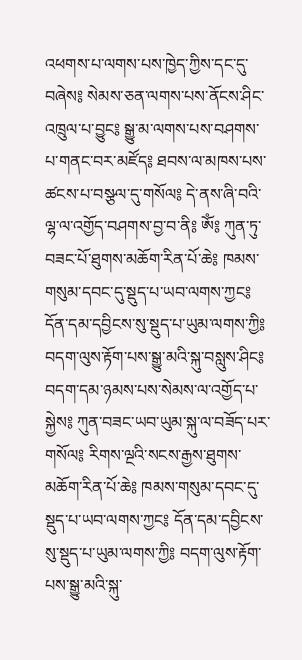འཕགས་པ་ལགས་པས་ཁྱེད་ཀྱིས་དང་དུ་བཞེས༔ སེམས་ཅན་ལགས་པས་ནོངས་ཤིང་འཁྲུལ་པ་བྱུང༔ སྒྱུ་མ་ལགས་པས་བཤགས་པ་གནང་བར་མཛོད༔ ཐབས་ལ་མཁས་པས་ཚངས་པ་བསྩལ་དུ་གསོལ༔ དེ་ནས་ཞི་བའི་ལྷ་ལ་འགྱོད་བཤགས་བྱ་བ་ནི༔ ཨོཾ༔ ཀུན་ཏུ་བཟང་པོ་ཐུགས་མཆོག་རིན་པོ་ཆེ༔ ཁམས་གསུམ་དབང་དུ་སྡུད་པ་ཡབ་ལགས་ཀྱང༔ དོན་དམ་དབྱིངས་སུ་སྡུད་པ་ཡུམ་ལགས་ཀྱི༔ བདག་ལུས་རྟོག་པས་སྒྱུ་མའི་སྐུ་བསླུས་ཤིང༔ བདག་དམ་ཉམས་པས་སེམས་ལ་འགྱོད་པ་སྐྱེས༔ ཀུན་བཟང་ཡབ་ཡུམ་སྐུ་ལ་བཟོད་པར་གསོལ༔ རིགས་ལྔའི་སངས་རྒྱས་ཐུགས་མཆོག་རིན་པོ་ཆེ༔ ཁམས་གསུམ་དབང་དུ་སྡུད་པ་ཡབ་ལགས་ཀྱང༔ དོན་དམ་དབྱིངས་སུ་སྡུད་པ་ཡུམ་ལགས་ཀྱི༔ བདག་ལུས་རྟོག་པས་སྒྱུ་མའི་སྐུ་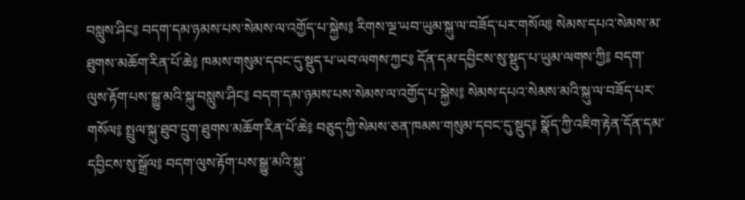བསླུས་ཤིང༔ བདག་དམ་ཉམས་པས་སེམས་ལ་འགྱོད་པ་སྐྱེས༔ རིགས་ལྔ་ཡབ་ཡུམ་སྐུ་ལ་བཟོད་པར་གསོལ༔ སེམས་དཔའ་སེམས་མ་ཐུགས་མཆོག་རིན་པོ་ཆེ༔ ཁམས་གསུམ་དབང་དུ་སྡུད་པ་ཡབ་ལགས་ཀྱང༔ དོན་དམ་དབྱིངས་སུ་སྡུད་པ་ཡུམ་ལགས་ཀྱི༔ བདག་ལུས་རྟོག་པས་སྒྱུ་མའི་སྐུ་བསླུས་ཤིང༔ བདག་དམ་ཉམས་པས་སེམས་ལ་འགྱོད་པ་སྐྱེས༔ སེམས་དཔའ་སེམས་མའི་སྐུ་ལ་བཟོད་པར་གསོལ༔ སྤྲུལ་སྐུ་ཐུབ་དྲུག་ཐུགས་མཆོག་རིན་པོ་ཆེ༔ བཅུད་ཀྱི་སེམས་ཅན་ཁམས་གསུམ་དབང་དུ་སྡུད༔ སྣོད་ཀྱི་འཇིག་རྟེན་དོན་དམ་དབྱིངས་སུ་སྒྲོལ༔ བདག་ལུས་རྟོག་པས་སྒྱུ་མའི་སྐུ་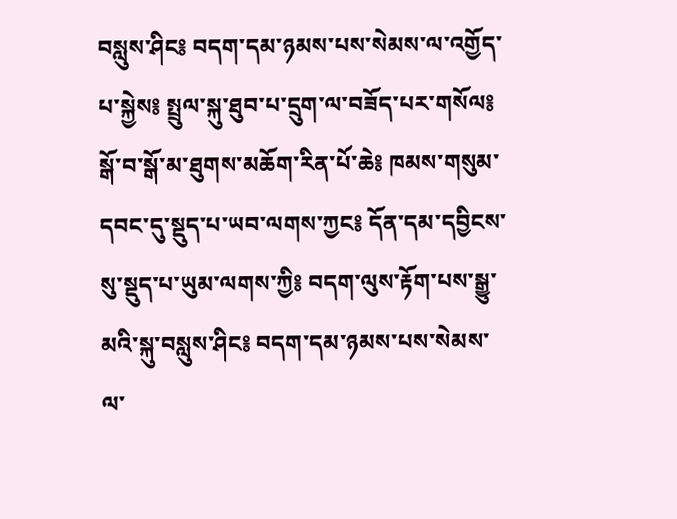བསླུས་ཤིང༔ བདག་དམ་ཉམས་པས་སེམས་ལ་འགྱོད་པ་སྐྱེས༔ སྤྲུལ་སྐུ་ཐུབ་པ་དྲུག་ལ་བཟོད་པར་གསོལ༔ སྒོ་བ་སྒོ་མ་ཐུགས་མཆོག་རིན་པོ་ཆེ༔ ཁམས་གསུམ་དབང་དུ་སྡུད་པ་ཡབ་ལགས་ཀྱང༔ དོན་དམ་དབྱིངས་སུ་སྡུད་པ་ཡུམ་ལགས་ཀྱི༔ བདག་ལུས་རྟོག་པས་སྒྱུ་མའི་སྐུ་བསླུས་ཤིང༔ བདག་དམ་ཉམས་པས་སེམས་ལ་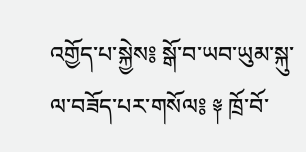འགྱོད་པ་སྐྱེས༔ སྒོ་བ་ཡབ་ཡུམ་སྐུ་ལ་བཟོད་པར་གསོལ༔ ༈ ཁྲོ་བོ་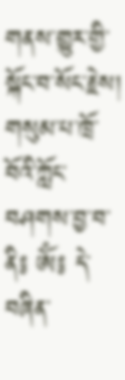གནས་གྱུར་གྱི་སྐོང་བ་སོང་རྗེས། གསུམ་པ་ཁྲོ་བོའི་ཀློང་བཤགས་བྱ་བ་ནི༔ ཨོཾ༔ དེ་བཞིན་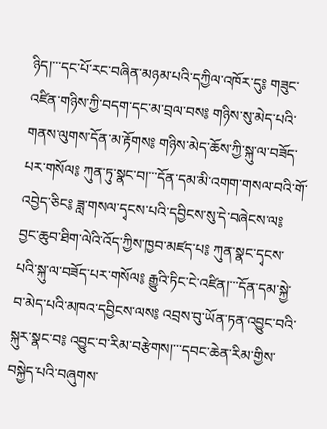ཉིད།་་་དང་པོ་རང་བཞིན་མཉམ་པའི་དཀྱིལ་འཁོར་དུ༔ གཟུང་འཛིན་གཉིས་ཀྱི་བདག་དང་མ་བྲལ་བས༔ གཉིས་སུ་མེད་པའི་གནས་ལུགས་དོན་མ་རྟོགས༔ གཉིས་མེད་ཆོས་ཀྱི་སྐུ་ལ་བཟོད་པར་གསོལ༔ ཀུན་ཏུ་སྣང་བ།་་་དོན་དམ་མི་འགག་གསལ་བའི་གོ་འབྱེད་ཅིང༔ ཟླ་གསལ་དྭངས་པའི་དབྱིངས་སུ་དེ་བཞེངས་ལ༔ བྱང་ཆུབ་ཐིག་ལེའི་འོད་ཀྱིས་ཁྱབ་མཛད་པ༔ ཀུན་སྣང་དྭངས་པའི་སྐུ་ལ་བཟོད་པར་གསོལ༔ རྒྱུའི་ཏིང་ངེ་འཛིན།་་་དོན་དམ་སྐྱེ་བ་མེད་པའི་མཁའ་དབྱིངས་ལས༔ འབྲས་བུ་ཡོན་ཏན་འབྱུང་བའི་སྐུར་སྣང་བ༔ འབྱུང་བ་རིམ་བརྩེགས།་་་དབང་ཆེན་རིམ་གྱིས་བསྐྱེད་པའི་བཞུགས་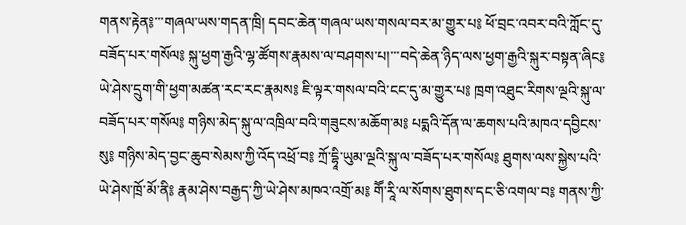གནས་རྟེན༔་་་གཞལ་ཡས་གདན་ཁྲི། དབང་ཆེན་གཞལ་ཡས་གསལ་བར་མ་གྱུར་པ༔ ཕོ་བྲང་འབར་བའི་ཀློང་དུ་བཟོད་པར་གསོལ༔ སྐུ་ཕྱག་རྒྱའི་ལྷ་ཚོགས་རྣམས་ལ་བཤགས་པ།་་་བདེ་ཆེན་ཉིད་ལས་ཕྱག་རྒྱའི་སྐུར་བསྟན་ཞིང༔ ཡེ་ཤེས་དྲུག་གི་ཕྱག་མཚན་རང་རང་རྣམས༔ ཇི་ལྟར་གསལ་བའི་ངང་དུ་མ་གྱུར་པ༔ ཁྲག་འཐུང་རིགས་ལྔའི་སྐུ་ལ་བཟོད་པར་གསོལ༔ གཉིས་མེད་སྐུ་ལ་འཁྲིལ་བའི་གཟུངས་མཆོག་མ༔ པདྨའི་དོན་ལ་ཆགས་པའི་མཁའ་དབྱིངས་སུ༔ གཉིས་མེད་བྱང་ཆུབ་སེམས་ཀྱི་འོད་འཕྲོ་བ༔ ཀྲོ་དྷཱི་ཡུམ་ལྔའི་སྐུ་ལ་བཟོད་པར་གསོལ༔ ཐུགས་ལས་སྐྱེས་པའི་ཡེ་ཤེས་ཁྲོ་མོ་ནི༔ རྣམ་ཤེས་བརྒྱད་ཀྱི་ཡེ་ཤེས་མཁའ་འགྲོ་མ༔ གཽ་རཱི་ལ་སོགས་ཐུགས་དང་ཅི་འགལ་བ༔ གནས་ཀྱི་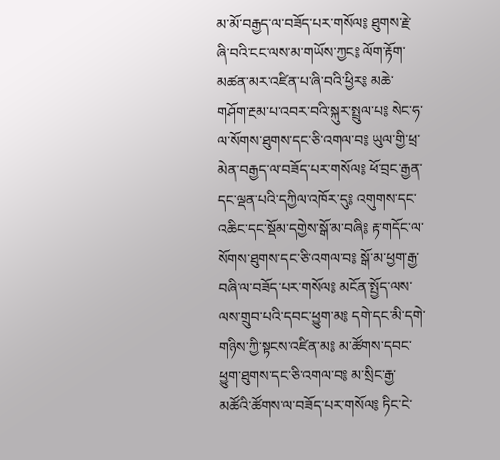མ་མོ་བརྒྱད་ལ་བཟོད་པར་གསོལ༔ ཐུགས་རྗེ་ཞི་བའི་ངང་ལས་མ་གཡོས་ཀྱང༔ ལོག་རྟོག་མཚན་མར་འཛིན་པ་ཞི་བའི་ཕྱིར༔ མཆེ་གཤོག་རྔམ་པ་འབར་བའི་སྐུར་སྤྲུལ་པ༔ སེང་ཧ་ལ་སོགས་ཐུགས་དང་ཅི་འགལ་བ༔ ཡུལ་གྱི་ཕྲ་མེན་བརྒྱད་ལ་བཟོད་པར་གསོལ༔ ཕོ་བྲང་རྒྱན་དང་ལྡན་པའི་དཀྱིལ་འཁོར་དུ༔ འགུགས་དང་འཆིང་དང་སྡོམ་དགྱེས་སྒོ་མ་བཞི༔ རྟ་གདོང་ལ་སོགས་ཐུགས་དང་ཅི་འགལ་བ༔ སྒོ་མ་ཕྱག་རྒྱ་བཞི་ལ་བཟོད་པར་གསོལ༔ མངོན་སྤྱོད་ལས་ལས་གྲུབ་པའི་དབང་ཕྱུག་མ༔ དགེ་དང་མི་དགེ་གཉིས་ཀྱི་སྟངས་འཛིན་མ༔ མ་ཚོགས་དབང་ཕྱུག་ཐུགས་དང་ཅི་འགལ་བ༔ མ་སྲིང་རྒྱ་མཚོའི་ཚོགས་ལ་བཟོད་པར་གསོལ༔ ཏིང་ངེ་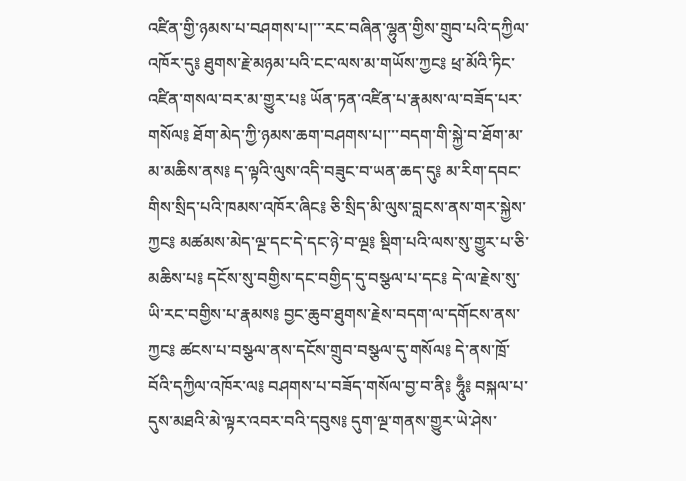འཛིན་གྱི་ཉམས་པ་བཤགས་པ།་་་རང་བཞིན་ལྷུན་གྱིས་གྲུབ་པའི་དཀྱིལ་འཁོར་དུ༔ ཐུགས་རྗེ་མཉམ་པའི་ངང་ལས་མ་གཡོས་ཀྱང༔ ཕྲ་མོའི་ཏིང་འཛིན་གསལ་བར་མ་གྱུར་པ༔ ཡོན་ཏན་འཛིན་པ་རྣམས་ལ་བཟོད་པར་གསོལ༔ ཐོག་མེད་ཀྱི་ཉམས་ཆག་བཤགས་པ།་་་བདག་གི་སྐྱེ་བ་ཐོག་མ་མ་མཆིས་ནས༔ ད་ལྟའི་ལུས་འདི་བཟུང་བ་ཡན་ཆད་དུ༔ མ་རིག་དབང་གིས་སྲིད་པའི་ཁམས་འཁོར་ཞིང༔ ཅི་སྲིད་མི་ལུས་བླངས་ནས་གར་སྐྱེས་ཀྱང༔ མཚམས་མེད་ལྔ་དང་དེ་དང་ཉེ་བ་ལྔ༔ སྡིག་པའི་ལས་སུ་གྱུར་པ་ཅི་མཆིས་པ༔ དངོས་སུ་བགྱིས་དང་བགྱིད་དུ་བསྩལ་པ་དང༔ དེ་ལ་རྗེས་སུ་ཡི་རང་བགྱིས་པ་རྣམས༔ བྱང་ཆུབ་ཐུགས་རྗེས་བདག་ལ་དགོངས་ནས་ཀྱང༔ ཚངས་པ་བསྩལ་ནས་དངོས་གྲུབ་བསྩལ་དུ་གསོལ༔ དེ་ནས་ཁྲོ་བོའི་དཀྱིལ་འཁོར་ལ༔ བཤགས་པ་བཟོད་གསོལ་བྱ་བ་ནི༔ ཧཱུྃ༔ བསྐལ་པ་དུས་མཐའི་མེ་ལྟར་འབར་བའི་དབུས༔ དུག་ལྔ་གནས་གྱུར་ཡེ་ཤེས་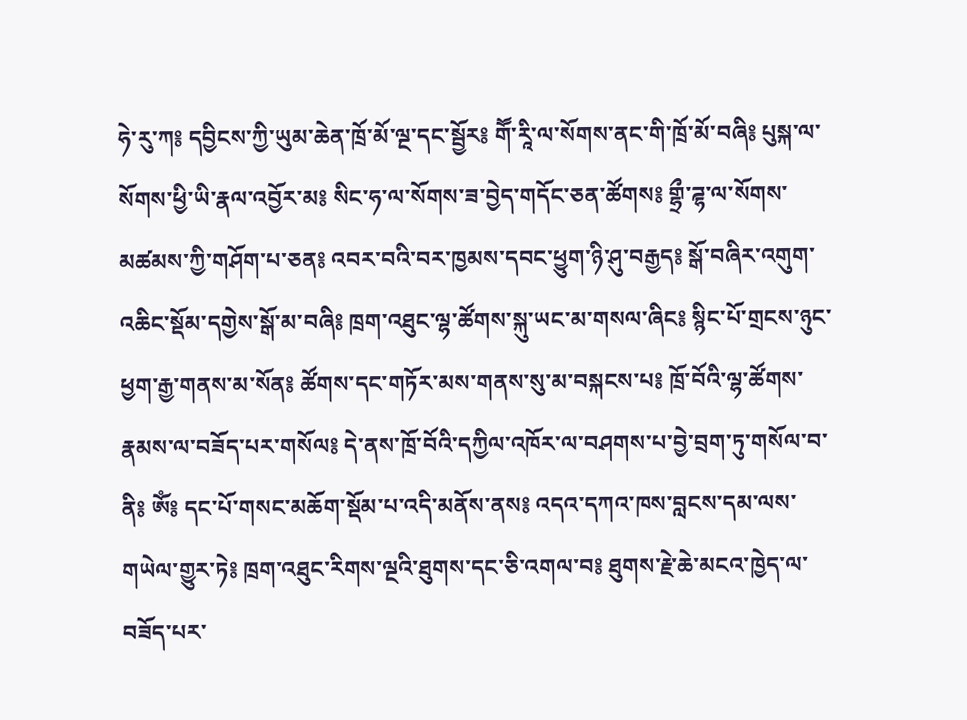ཧེ་རུ་ཀ༔ དབྱིངས་ཀྱི་ཡུམ་ཆེན་ཁྲོ་མོ་ལྔ་དང་སྦྱོར༔ གཽ་རཱི་ལ་སོགས་ནང་གི་ཁྲོ་མོ་བཞི༔ པུསྐ་ལ་སོགས་ཕྱི་ཡི་རྣལ་འབྱོར་མ༔ སིང་ཧ་ལ་སོགས་ཟ་བྱེད་གདོང་ཅན་ཚོགས༔ གྷྲྀ་ཌྷ་ལ་སོགས་མཚམས་ཀྱི་གཤོག་པ་ཅན༔ འབར་བའི་བར་ཁྱམས་དབང་ཕྱུག་ཉི་ཤུ་བརྒྱད༔ སྒོ་བཞིར་འགུག་འཆིང་སྡོམ་དགྱེས་སྒོ་མ་བཞི༔ ཁྲག་འཐུང་ལྷ་ཚོགས་སྐུ་ཡང་མ་གསལ་ཞིང༔ སྙིང་པོ་གྲངས་ཉུང་ཕྱག་རྒྱ་གནས་མ་སོན༔ ཚོགས་དང་གཏོར་མས་གནས་སུ་མ་བསྐངས་པ༔ ཁྲོ་བོའི་ལྷ་ཚོགས་རྣམས་ལ་བཟོད་པར་གསོལ༔ དེ་ནས་ཁྲོ་བོའི་དཀྱིལ་འཁོར་ལ་བཤགས་པ་བྱེ་བྲག་ཏུ་གསོལ་བ་ནི༔ ཨོཾ༔ དང་པོ་གསང་མཆོག་སྡོམ་པ་འདི་མནོས་ནས༔ འདའ་དཀའ་ཁས་བླངས་དམ་ལས་གཡེལ་གྱུར་ཏེ༔ ཁྲག་འཐུང་རིགས་ལྔའི་ཐུགས་དང་ཅི་འགལ་བ༔ ཐུགས་རྗེ་ཆེ་མངའ་ཁྱེད་ལ་བཟོད་པར་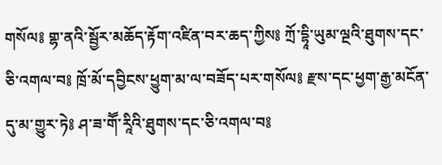གསོལ༔ གྷ་ནའི་སྦྱོར་མཆོད་རྟོག་འཛིན་བར་ཆད་ཀྱིས༔ ཀྲོ་དྷཱི་ཡུམ་ལྔའི་ཐུགས་དང་ཅི་འགལ་བ༔ ཁྲོ་མོ་དབྱིངས་ཕྱུག་མ་ལ་བཟོད་པར་གསོལ༔ རྫས་དང་ཕྱག་རྒྱ་མངོན་དུ་མ་གྱུར་ཏེ༔ ཤ་ཟ་གཽ་རཱིའི་ཐུགས་དང་ཅི་འགལ་བ༔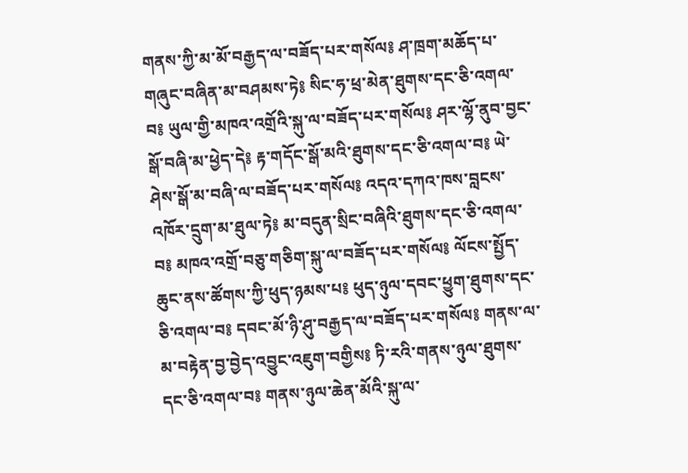གནས་ཀྱི་མ་མོ་བརྒྱད་ལ་བཟོད་པར་གསོལ༔ ཤ་ཁྲག་མཆོད་པ་གཞུང་བཞིན་མ་བཤམས་ཏེ༔ སིང་ཧ་ཕྲ་མེན་ཐུགས་དང་ཅི་འགལ་བ༔ ཡུལ་གྱི་མཁའ་འགྲོའི་སྐུ་ལ་བཟོད་པར་གསོལ༔ ཤར་ལྷོ་ནུབ་བྱང་སྒོ་བཞི་མ་ཕྱེད་དེ༔ རྟ་གདོང་སྒོ་མའི་ཐུགས་དང་ཅི་འགལ་བ༔ ཡེ་ཤེས་སྒོ་མ་བཞི་ལ་བཟོད་པར་གསོལ༔ འདའ་དཀའ་ཁས་བླངས་འཁོར་དྲུག་མ་ཐུལ་ཏེ༔ མ་བདུན་སྲིང་བཞིའི་ཐུགས་དང་ཅི་འགལ་བ༔ མཁའ་འགྲོ་བཅུ་གཅིག་སྐུ་ལ་བཟོད་པར་གསོལ༔ ལོངས་སྤྱོད་ཆུང་ནས་ཚོགས་ཀྱི་ཕུད་ཉམས་པ༔ ཕུད་ཉུལ་དབང་ཕྱུག་ཐུགས་དང་ཅི་འགལ་བ༔ དབང་མོ་ཉི་ཤུ་བརྒྱད་ལ་བཟོད་པར་གསོལ༔ གནས་ལ་མ་བརྟེན་བྱ་བྱེད་འབྱུང་འཇུག་བགྱིས༔ ཏི་རའི་གནས་ཉུལ་ཐུགས་དང་ཅི་འགལ་བ༔ གནས་ཉུལ་ཆེན་མོའི་སྐུ་ལ་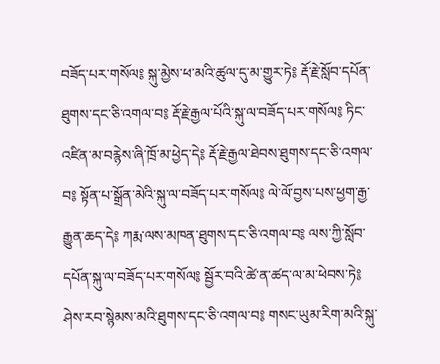བཟོད་པར་གསོལ༔ སྐུ་མྱེས་ཕ་མའི་ཚུལ་དུ་མ་གྱུར་ཏེ༔ རྡོ་རྗེ་སློབ་དཔོན་ཐུགས་དང་ཅི་འགལ་བ༔ རྡོ་རྗེ་རྒྱལ་པོའི་སྐུ་ལ་བཟོད་པར་གསོལ༔ ཏིང་འཛིན་མ་བརྙེས་ཞི་ཁྲོ་མ་ཕྱེད་དེ༔ རྡོ་རྗེ་རྒྱལ་ཐེབས་ཐུགས་དང་ཅི་འགལ་བ༔ སྟོན་པ་སྒྲོན་མེའི་སྐུ་ལ་བཟོད་པར་གསོལ༔ ལེ་ལོ་བྱས་པས་ཕྱག་རྒྱ་རྒྱུན་ཆད་དེ༔ ཀརྨ་ལས་མཁན་ཐུགས་དང་ཅི་འགལ་བ༔ ལས་ཀྱི་སློབ་དཔོན་སྐུ་ལ་བཟོད་པར་གསོལ༔ སྦྱོར་བའི་ཚེ་ན་ཚད་ལ་མ་ཕེབས་ཏེ༔ ཤེས་རབ་སྙེམས་མའི་ཐུགས་དང་ཅི་འགལ་བ༔ གསང་ཡུམ་རིག་མའི་སྐུ་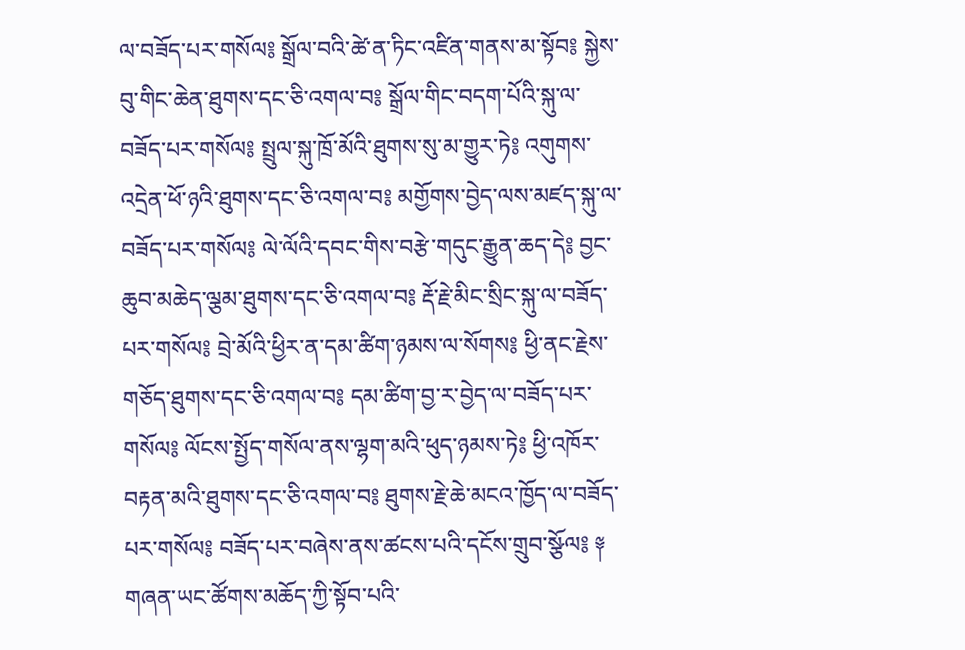ལ་བཟོད་པར་གསོལ༔ སྒྲོལ་བའི་ཚེ་ན་ཏིང་འཛིན་གནས་མ་སྟོབ༔ སྐྱེས་བུ་གིང་ཆེན་ཐུགས་དང་ཅི་འགལ་བ༔ སྒྲོལ་གིང་བདག་པོའི་སྐུ་ལ་བཟོད་པར་གསོལ༔ སྤྲུལ་སྐུ་ཁྲོ་མོའི་ཐུགས་སུ་མ་གྱུར་ཏེ༔ འགུགས་འདྲེན་ཕོ་ཉའི་ཐུགས་དང་ཅི་འགལ་བ༔ མགྱོགས་བྱེད་ལས་མཛད་སྐུ་ལ་བཟོད་པར་གསོལ༔ ལེ་ལོའི་དབང་གིས་བརྩེ་གདུང་རྒྱུན་ཆད་དེ༔ བྱང་ཆུབ་མཆེད་ལྕམ་ཐུགས་དང་ཅི་འགལ་བ༔ རྡོ་རྗེ་མིང་སྲིང་སྐུ་ལ་བཟོད་པར་གསོལ༔ བྲེ་མོའི་ཕྱིར་ན་དམ་ཚིག་ཉམས་ལ་སོགས༔ ཕྱི་ནང་རྗེས་གཅོད་ཐུགས་དང་ཅི་འགལ་བ༔ དམ་ཚིག་བྱ་ར་བྱེད་ལ་བཟོད་པར་གསོལ༔ ལོངས་སྤྱོད་གསོལ་ནས་ལྷག་མའི་ཕུད་ཉམས་ཏེ༔ ཕྱི་འཁོར་བརྟན་མའི་ཐུགས་དང་ཅི་འགལ་བ༔ ཐུགས་རྗེ་ཆེ་མངའ་ཁྱོད་ལ་བཟོད་པར་གསོལ༔ བཟོད་པར་བཞེས་ནས་ཚངས་པའི་དངོས་གྲུབ་སྩོལ༔ ༈ གཞན་ཡང་ཚོགས་མཆོད་ཀྱི་སྟོབ་པའི་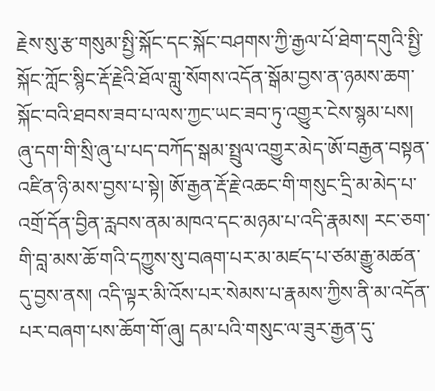རྗེས་སུ་རྩ་གསུམ་སྤྱི་སྐོང་དང་སྐོང་བཤགས་ཀྱི་རྒྱལ་པོ་ཐེག་དགུའི་སྤྱི་སྐོང་ཀློང་སྙིང་རྡོ་རྗེའི་ཐོལ་གླུ་སོགས་འདོན་སྒོམ་བྱས་ན་ཉམས་ཆག་སྐོང་བའི་ཐབས་ཟབ་པ་ལས་ཀྱང་ཡང་ཟབ་ཏུ་འགྱུར་ངེས་སྙམ་པས། ཞུ་དག་གི་སྲི་ཞུ་པ་པད་བཀོད་སྒམ་སྤྲུལ་འགྱུར་མེད་ཨོ་བརྒྱན་བསྟན་འཛིན་ཉི་མས་བྱས་པ་སྟེ། ཨོ་རྒྱན་རྡོ་རྗེ་འཆང་གི་གསུང་དྲི་མ་མེད་པ་འགྲོ་དོན་བྱིན་རླབས་ནམ་མཁའ་དང་མཉམ་པ་འདི་རྣམས། རང་ཅག་གི་བླ་མས་ཆོ་གའི་དཀྱུས་སུ་བཞག་པར་མ་མཛད་པ་ཙམ་རྒྱུ་མཚན་དུ་བྱས་ནས། འདི་ལྟར་མི་འོས་པར་སེམས་པ་རྣམས་ཀྱིས་ནི་མ་འདོན་པར་བཞག་པས་ཆོག་གོ་ཞུ། དམ་པའི་གསུང་ལ་ཟུར་རྒྱན་དུ་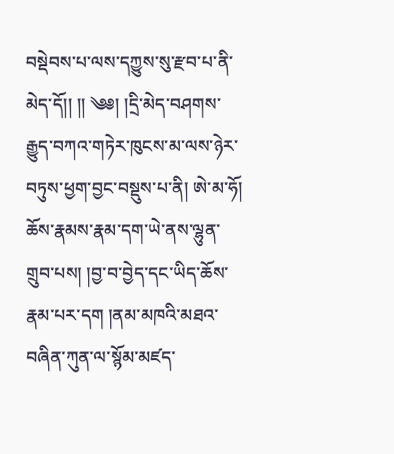བསྡེབས་པ་ལས་དཀྱུས་སུ་རྫབ་པ་ནི་མེད་དོ།། །། ༄༅། །དྲི་མེད་བཤགས་རྒྱུད་བཀའ་གཏེར་ཁུངས་མ་ལས་ཉེར་བཏུས་ཕྱག་བྱང་བསྡུས་པ་ནི། ཨེ་མ་ཧོ། ཆོས་རྣམས་རྣམ་དག་ཡེ་ནས་ལྷུན་གྲུབ་པས། །བྱ་བ་བྱེད་དང་ཡིད་ཆོས་རྣམ་པར་དག །ནམ་མཁའི་མཐའ་བཞིན་ཀུན་ལ་སྙོམ་མཛད་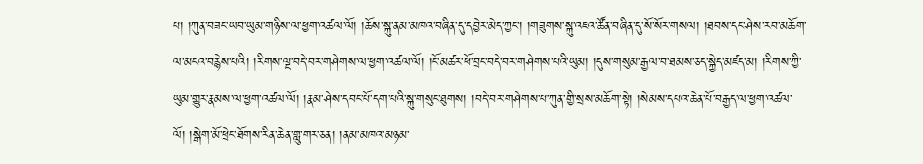པ། །ཀུན་བཟང་ཡབ་ཡུམ་གཉིས་ལ་ཕྱག་འཚལ་ལོ། །ཆོས་སྐུ་ནམ་མཁའ་བཞིན་དུ་དབྱེར་མེད་ཀྱང་། །གཟུགས་སྐུ་འཇའ་ཚོན་བཞིན་དུ་སོ་སོར་གསལ། །ཐབས་དང་ཤེས་རབ་མཆོག་ལ་མངའ་བརྙེས་པའི། །རིགས་ལྔ་བདེ་བར་གཤེགས་ལ་ཕྱག་འཚལ་ལོ། །ངོ་མཚར་ཕོ་བྲང་བདེ་བར་གཤེགས་པའི་ཡུམ། །དུས་གསུམ་རྒྱལ་བ་ཐམས་ཅད་སྐྱེད་མཛད་མ། །རིགས་ཀྱི་ཡུམ་གྱུར་རྣམས་ལ་ཕྱག་འཚལ་ལོ། །རྣམ་ཤེས་དབང་པོ་དག་པའི་སྐུ་གསུང་ཐུགས། །བདེ་བར་གཤེགས་པ་ཀུན་གྱི་སྲས་མཆོག་སྟེ། །སེམས་དཔའ་ཆེན་པོ་བརྒྱད་ལ་ཕྱག་འཚལ་ལོ། །སྒེག་མོ་ཕྲེང་ཐོགས་རིན་ཆེན་གླུ་གར་ཅན། །ནམ་མཁའ་མཉམ་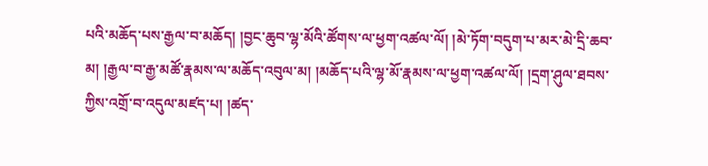པའི་མཆོད་པས་རྒྱལ་བ་མཆོད། །བྱང་ཆུབ་ལྷ་མོའི་ཚོགས་ལ་ཕྱག་འཚལ་ལོ། །མེ་ཏོག་བདུག་པ་མར་མེ་དྲི་ཆབ་མ། །རྒྱལ་བ་རྒྱ་མཚོ་རྣམས་ལ་མཆོད་འབུལ་མ། །མཆོད་པའི་ལྷ་མོ་རྣམས་ལ་ཕྱག་འཚལ་ལོ། །དྲག་ཤུལ་ཐབས་ཀྱིས་འགྲོ་བ་འདུལ་མཛད་པ། །ཚད་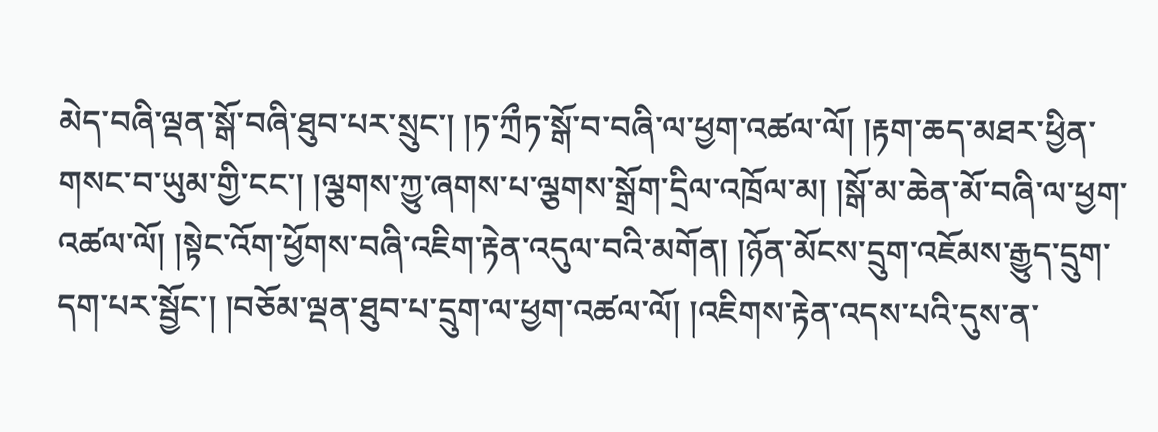མེད་བཞི་ལྡན་སྒོ་བཞི་ཐུབ་པར་སྲུང་། །ཏ་ཀྲྀཏ་སྒོ་བ་བཞི་ལ་ཕྱག་འཚལ་ལོ། །རྟག་ཆད་མཐར་ཕྱིན་གསང་བ་ཡུམ་གྱི་ངང་། །ལྕགས་ཀྱུ་ཞགས་པ་ལྕགས་སྒྲོག་དྲིལ་འཁྲོལ་མ། །སྒོ་མ་ཆེན་མོ་བཞི་ལ་ཕྱག་འཚལ་ལོ། །སྟེང་འོག་ཕྱོགས་བཞི་འཇིག་རྟེན་འདུལ་བའི་མགོན། །ཉོན་མོངས་དྲུག་འཇོམས་རྒྱུད་དྲུག་དག་པར་སྦྱོང་། །བཅོམ་ལྡན་ཐུབ་པ་དྲུག་ལ་ཕྱག་འཚལ་ལོ། །འཇིགས་རྟེན་འདས་པའི་དུས་ན་